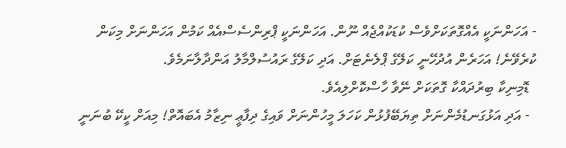- އަހަންނަކީ އެއްގޮތަކަށްވެސް ކުޑަކުއްޖެއް ނޫން. އަހަންނަކީ ޕްރިންސެސްއެއް ކަމުން އަހަންނަށް މިކަން ކުރެވޭނެ! އަހަރެން އުދުހޭނީ ކަލޭގެ ޕްލެނެޓަށް. އަދި ކަލޭގެ ރައުސުލްމާލު އަންދާލާނަމެވެ.
  ޑޮމިނިކާ ބިރުދައްކާ ގޮތަކަށް ނޭވާ ހާސްކޮށްލިއެވެ.
  - އަދި އަޅުގަނޑުމެންނަށް ތިޔަބޭފުޅުން ކަހަލަ މީހުންނަށް ވައިގެ ދިފާޢީ ނިޒާމު އެބައޮތް! މިއަށް ކީކޭ ބުނަނީ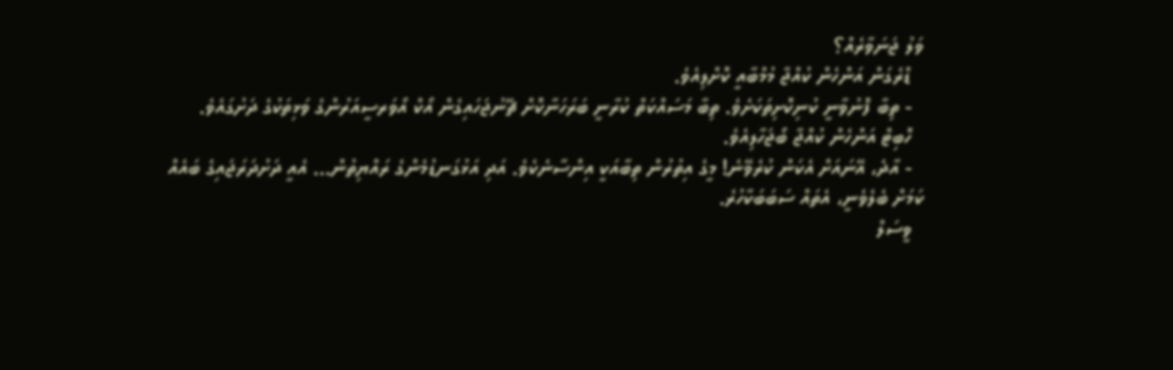ވަލު ޖަނަވާރެއް؟
  ޑްރެގަން އަންހެން ކުއްޖާ މުމްބާއީ ކޮށްލިއެވެ.
  - ތިބާ ފޮނުވާނީ ކުނިކޮށިތަކަށެވެ. ތިބާ މަސައްކަތް ކުރާނީ ބަރަހަނާކޮށް ޗޭނުޖަހައިގެން އޯކް އޯވަރސީއަރުންގެ ވަޅިތަކުގެ ދަށުގައެވެ.
  ހޮބިޓް އަންހެން ކުއްޖާ ބޯޖަހާލިއެވެ.
  - އާދެ، އޭނައަށް އެކަން ކުރެވޭނެ! މީގެ އިތުރުން ތިބާއަކީ އިންސާނެކެވެ. އަދި އަޅުގަނޑުމެންގެ ރައްޔިތުން... އެއީ ދަށުދަރަޖައިގެ ބައެއް ކަމަށް ބެލެވެނީ، އެތައް ސަބަބަކާހުރެ.
  ވީސަލް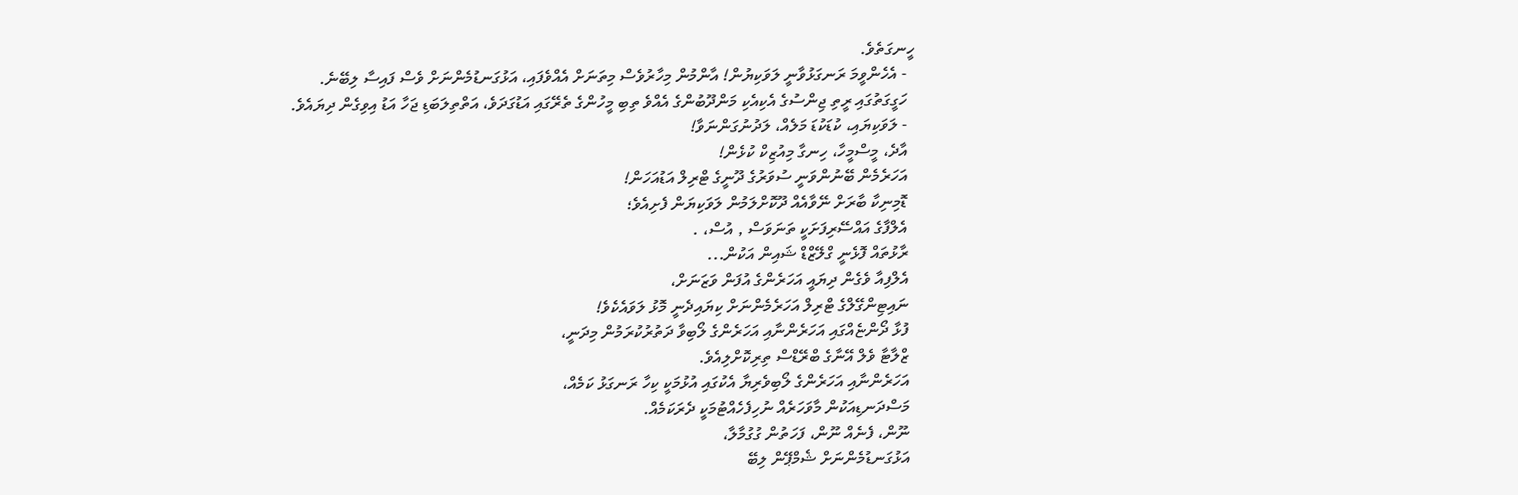ހީނގަތެވެ.
  - އެހެންވީމަ ރަނގަޅުވާނީ ލަވަކިޔުން! އާންމުން މިހާރުވެސް މިތަނަށް އެއްވެފައި، އަޅުގަނޑުމެންނަށް ވެސް ފައިސާ ލިބޭނެ.
  ހަގީގަތުގައި ރީތި ޖިންސުގެ އެކިއެކި މަންދޫބުންގެ އެއްވެ ތިބި މީހުންގެ ތެރޭގައި އަޑުގަދަވެ، އަތްތިލަބަޑި ޖަހާ އަޑު އިވިގެން ދިޔައެވެ.
  - ލަވަކިޔައި، ކުޑަކުޑަ މަލެއް، ލަދުނުގަންނަވާ!
  އާދެ، މީސްމީހާ، ހިނގާ މިއުޒިކް ކުޅެން!
  އަހަރެމެން ބޭނުންވަނީ ސުވަރުގެ ދޫނީގެ ޓްރިލް އަޑުއަހަން!
  ޑޮމިނިކާ ބާރަށް ނޭވާއެއް ދޫކޮށްލަމުން ލަވަކިޔަން ފެށިއެވެ؛
  އެލްފާގެ އައްސޭރިފަށަކީ ތަނަވަސް , އުސް، .
  ރާޅުތައް ފޮޅެނީ ގްލޭޒްޑް ޝައިން އަކުން...
  އެލްފިއާ ވެގެން ދިޔައީ އަހަރެންގެ އުފަން ވަޒަނަށް،
  ނައިޓިންގޭލްގެ ޓްރިލް އަހަރެމެންނަށް ކިޔައިދެނީ މޮޅު ލަވައެކެވެ!
  ފުޅާ ދޯންޏެއްގައި އަހަރެންނާއި އަހަރެންގެ ލޯބިވާ ދަތުރުކުރަމުން މިދަނީ،
  ޒްލާޓާ ވެލް އޭނާގެ ބްރޭޑްސް ތިރިކޮށްލިއެވެ.
  އަހަރެންނާއި އަހަރެންގެ ލޯބިވެރިޔާ އެކުގައި އުޅުމަކީ ކިހާ ރަނގަޅު ކަމެއް،
  މަސްދަނޑިއަކުން މާވަހަރެއް ނުހިފެހެއްޓުމަކީ ދެރަކަމެއް.
  ނޫން، ފެނެއް ނޫން، ފަހަތުން ގުގުމާލާ،
  އަޅުގަނޑުމެންނަށް ޝެމްޕޭން ލިބޭ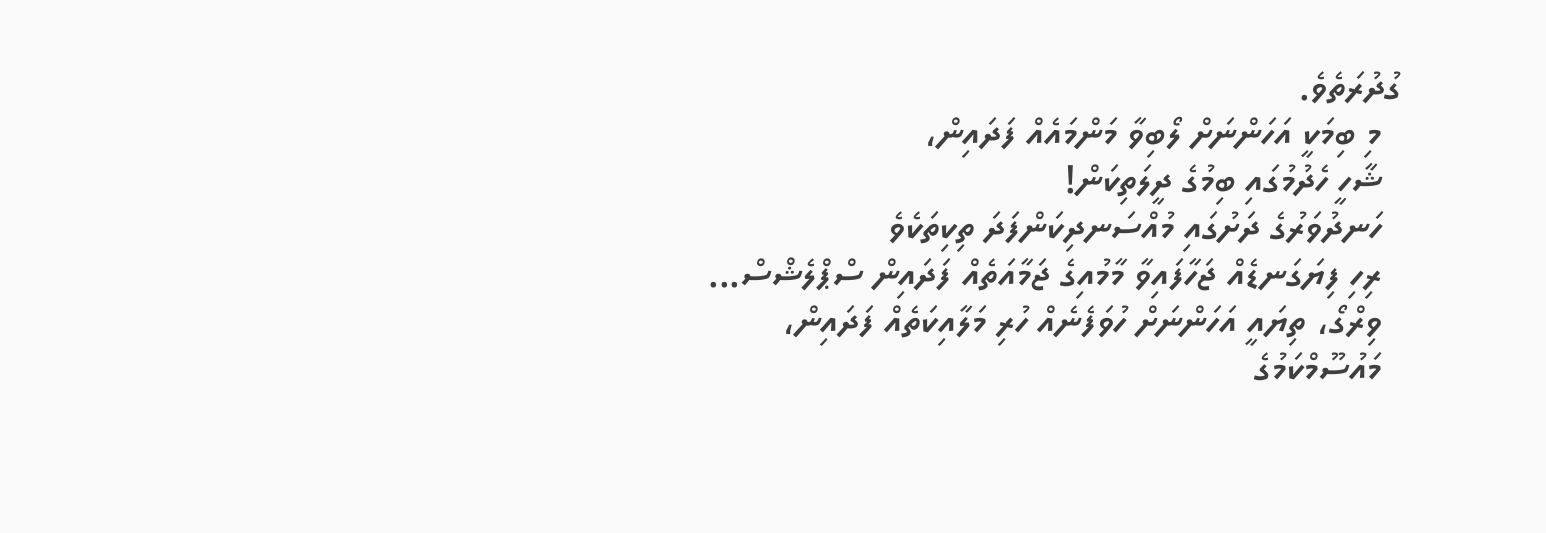ގުދުރަތެވެ.
  މި ބިމަކީ އަހަންނަށް ލޯބިވާ މަންމައެއް ފަދައިން،
  ޝާހީ ހެދުމުގައި ބިމުގެ ދީލަތިކަން!
  ހަނދުވަރުގެ ދަށުގައި މުއްސަނދިކަންފަދަ ތިކިތަކެވެ
  ރިހި ފިޔަގަނޑެއް ޖަހާފައިވާ މާމުއިގެ ޖަމާއަތެއް ފަދައިން ސްޕްލެޝްސް...
  ވިރްގޯ، ތިޔައީ އަހަންނަށް ހުވަފެނެއް ހުރި މަލާއިކަތެއް ފަދައިން،
  މައުސޫމްކަމުގެ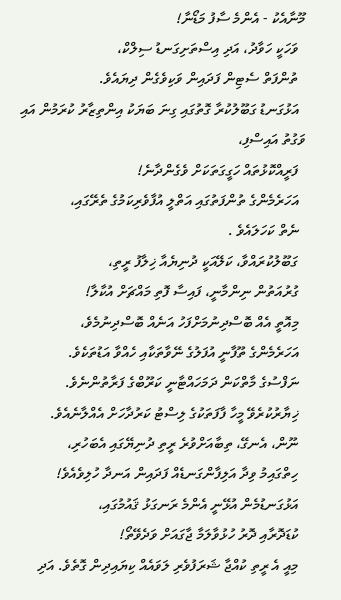މޫނާއެކު - އެންމެ ސާފު މަޑޯނާ!
  ވަހަކީ ހަވާދު، އަދި އިސްތަށިގަނޑު ސިލްކް،
  ތުންފަތް ސެޓިން ފަދައިން ވަކިވެގެން ދިޔައެވެ.
  އަޅުގަނޑު ގަބޫލުކުރާ ގޮތުގައި ގިނަ ބަޔަކު އިންތިޒާރު ކުރަމުން އައި ވަގުތު އައިސްފި،
  ފަރީއްކޮޅުތައް ހަގީގަތަކަށް ވެގެންދާނެ!
  އަހަރެމެންގެ ތުންފަތުގައި އަތްލީ އުފާވެރިކަމުގެ ތެރޭގައި،
  ނެތް ކަހަލައެވެ .
  ގަބޫލުކުރައްވާ، ކަލޭއަކީ ދުނިޔެއާ ޚިލާފު ރީތި،
  ގުރުއަތުން ނިންމާނީ، ފައިސާ ފޮތި މައްޗަށް އުކާލާ!
  މިއޮތީ އެއް ބޮސްދިނުމަށްފަހު އަނެއް ބޮސްދިނުމެވެ،
  އަހަރެމެންގެ ތޫފާނީ އުފަލުގެ ނޭވާތަކާއި ހެއްވާ އަޑުތަކެވެ.
  ނަފްސުގެ މާތްކަން ދަމަހައްޓާނީ ކަރޫބްގެ ފަރާތުންނެވެ.
  ޚިޔާރުކުރެވޭ މީހާ ފާފަތަކުގެ ލިސްޓު ކަރުދާހަށް އެއްލާނެއެވެ.
  ނޫން، އެނގޭ، ތިބާއަށްވުރެ ރީތި ދުނިޔޭގައި އެބަހުރި،
  ހިތްގައިމު ވިދާ އަލިފާންގަނޑެއް ފަދައިން އަނދާ ހުލިވެއެވެ!
  އަޅުގަނޑުމެން އުޅޭނީ އެންމެ ރަނގަޅު ޤައުމުގައި،
  ކުޑަދޮރާއި ދޮރު ހުޅުވާލަމާ ޖާގައަށް ވަދެވޭތޯ!
  މިއީ އެ ރީތި ކުއްޖާ ޝަރަފުވެރި ލަވައެއް ކިޔައިދިން ގޮތެވެ. އަދި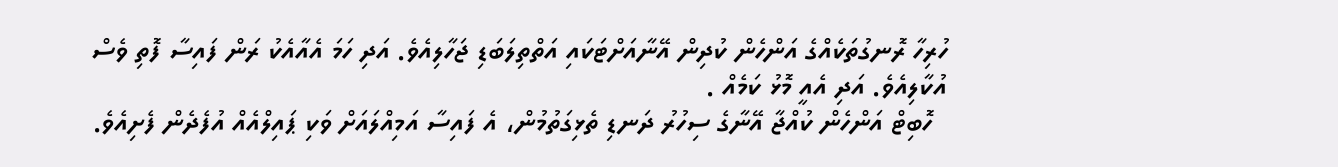ހުރިހާ ރޮނގުތަކެއްގެ އަންހެން ކުދިން އޭނާއަށްޓަކައި އަތްތިލަބަޑި ޖަހާލިއެވެ. އަދި ހަމަ އެއާއެކު ރަން ފައިސާ ފޮތި ވެސް އުކާލިއެވެ. އަދި އެއީ މޮޅު ކަމެއް .
  ހޮބިޓް އަންހެން ކުއްޖާ އޭނާގެ ސިހުރު ދަނޑި ތެޅިގަތުމުން، އެ ފައިސާ އަމިއްލައަށް ވަކި ޕައިލްއެއް އުފެދެން ފެށިއެވެ.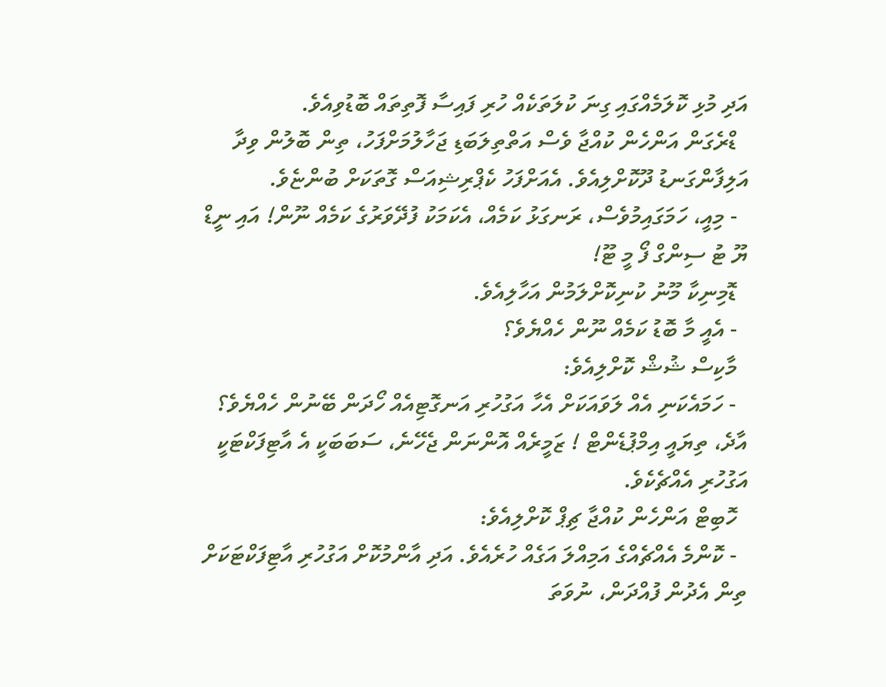އަދި މުޅި ކޮލަމެއްގައި ގިނަ ކުލަތަކެއް ހުރި ފައިސާ ފޮތިތައް ބޮޑުވިއެވެ.
  ޑްރެގަން އަންހެން ކުއްޖާ ވެސް އަތްތިލަބަޑި ޖަހާލުމަށްފަހު، ތިން ބޮލުން ވިދާ އަލިފާންގަނޑު ދޫކޮށްލިއެވެ. އެއަށްފަހު ކެޕްރިޝިއަސް ގޮތަކަށް ބުންޏެވެ.
  - މިއީ، ހަމަގައިމުވެސް، ރަނގަޅު ކަމެއް، އެކަމަކު ފުދޭވަރުގެ ކަމެއް ނޫން! އައި ނީޑް ޔޫ ޓު ސިންގް ފޯ މީ ޓޫ!
  ޑޮމިނިކާ މޫނު ކުނިކޮށްލަމުން އަހާލިއެވެ.
  - އެއީ މާ ބޮޑު ކަމެއް ނޫން ހެއްޔެވެ؟
  މާކިސް ޝުޝް ކޮށްލިއެވެ:
  - ހަމައެކަނި އެއް ލަވައަކަށް އެހާ އަގުހުރި އަނގޮޓިއެއް ހޯދަން ބޭނުން ހެއްޔެވެ؟ އާދެ، ތިޔައީ އިމްޕުޑެންޓް ! ޒަމީރެއް އޮންނަން ޖެހޭނެ، ސަބަބަކީ އެ އާޓިފަކްޓަކީ އަގުހުރި އެއްޗެކެވެ.
  ހޮބިޓް އަންހެން ކުއްޖާ ޗިޕް ކޮށްލިއެވެ:
  - ކޮންމެ އެއްޗެއްގެ އަމިއްލަ އަގެއް ހުރެއެވެ. އަދި އާންމުކޮށް އަގުހުރި އާޓިފަކްޓަކަށް ތިން އެދުން ފުއްދަން، ނުވަތަ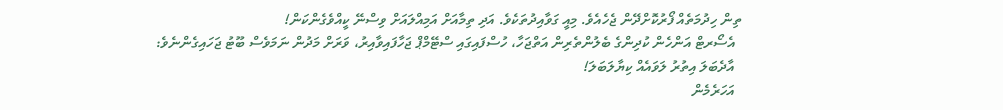ތިން ހިދުމަތެއް ފޯރުކޮށްދޭން ޖެހެއެވެ. މިއީ ގަވާއިދުތަކެވެ. އަދި ތިމާއަށް އަމިއްލައަށް ވިސްނޭ ކީއްވެގެންކަން!
  އެސޯރޓް އަންހެން ކުދިންގެ ބެލުންތެރިން އަތްޖަހާ، ހުސްފައިގައި ސްޓޭމްޕް ޖަހާފައިވާއިރު، ވަރަށް މަދުން ނަމަވެސް ބޫޓު ޖަހައިގެންނެވެ:
  އާދެބަލަ އިތުރު ލަވައެއް ކިޔާލަބަލަ!
  އަހަރެމެން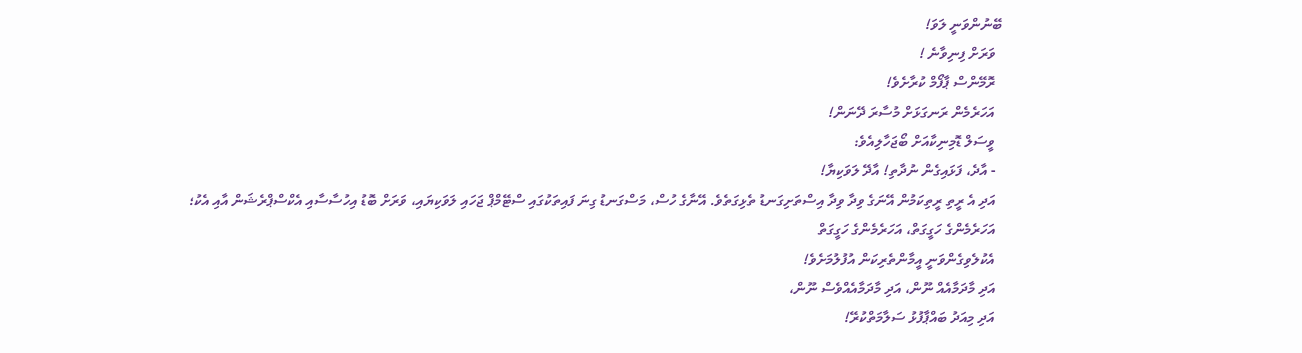ބޭނުންވަނީ ލަވަ!
  ވަރަށް ފިނިވާނެ !
  ރޮމޭންސް ޕާފޯމް ކުރާށެވެ!
  އަހަރެމެން ރަނގަޅަށް މުސާރަ ދޭނަން!
  ވީސަލް ޑޮމިނިކާއަށް ބޯޖަހާލިއެވެ:
  - އާދެ، ފަޅައިގެން ނުދާތި! އާދޭ ލަވަކިޔާ!
  އަދި އެ ރީތި ރީތިކަމުން އޭނަގެ ވިދާ ވިދާ އިސްތަށިގަނޑު ތެޅިގަތެވެ. އޭނާގެ ހުސް، މަސްގަނޑު ގިނަ ފައިތަކުގައި ސްޓޭމްޕް ޖަހައި ލަވަކިޔައި، ވަރަށް ބޮޑު އިހުސާސާއި އެކްސްޕްރެޝަން އާއި އެކު؛
  އަހަރެމެންގެ ހަގީގަތް، އަހަރެމެންގެ ހަގީގަތް
  އެކުލެވިގެންވަނީ އީމާންތެރިކަން އުފުލުމަށެވެ!
  އަދި މާދަމާއެއް ނޫން، އަދި މާދަމާއެއްވެސް ނޫން،
  އަދި މިއަދު ބައްޕާފުޅު ސަލާމަތްކުރޭ!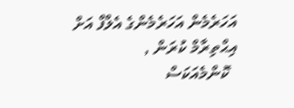އަހަރެމެން އަހަރެމެންގެ އެލްފް އަށް އިޙްތިރާމް ކުރަން ,
  ކޮންމެއަކަސް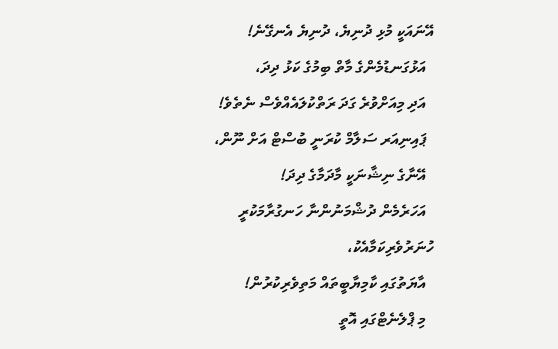އޭނައަކީ މުޅި ދުނިޔެ، ދުނިޔެ އެނގޭނެ!
  އަޅުގަނޑުމެންގެ މާތް ބިމުގެ ކަޅު ދިދަ،
  އަދި މިއަށްވުރެ ގަދަ ރަތްކުލައެއްވެސް ނެތެވެ!
  ޕައިނިއަރ ސަލާމް ކުރަނީ ބުސްޓް އަށް ނޫން،
  އޭނާގެ ނިޝާނަކީ މާދަމާގެ ދިދަ!
  އަހަރެމެން ދުޝްމަނުންނާ ހަނގުރާމަކުރީ ހުނަރުވެރިކަމާއެކު،
  އާޔަތުގައި ކާމިޔާބީތައް މަތިވެރިކުރުން!
  މި ޕްލެނެޓްގައި އޮތީ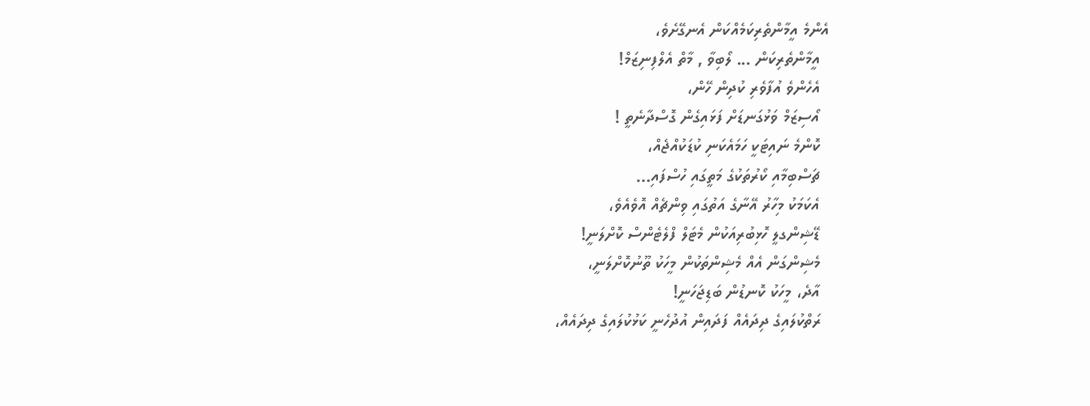އެންމެ އީމާންތެރިކަމެއްކަން އެނގޭށެވެ،
  އީމާންތެރިކަން ... ލޯބިވާ , މާތް އެލްފިނިޒަމް!
  އެހެންވެ އުފާވެރި ކުދިން ހޭން،
  އޯސިޒަމް ވަޅުގަނޑަށް ފަޅައިގެން ގޮސްދާނެތީ !
  ކޮންމެ ނައިޓަކީ ހަމައެކަނި ކުޑަކުއްޖެއް،
  ޗަސްބިމާއި ކޯރުތަކުގެ މަތީގައި ހުސްފައި...
  އެކަމަކު މިހާރު އޭނާގެ އަތުގައި ވިންޗެއް އޮވެއެވެ،
  ޑޭޝިންގލީ ހޮޅިބުރިއަކުން މެޓަލް ފްލެޓެންސް ކޮށްލަނީ!
  މެޝިންގަން އެއް މެޝިންތަކުން މީހަކު ތޫނުކޮށްލަނީ،
  އާދެ، މީހަކު ކޮނޑުން ބަޑިޖަހަނީ!
  ރަތްކުލައިގެ ދިދައެއް ފަދައިން އުދުހެނީ ކަޅުކުލައިގެ ދިދައެއް،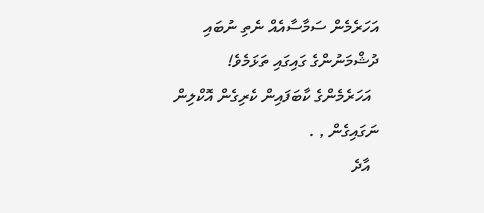އަހަރެމެން ސަމާސާއެއް ނެތި ނުބައި ދުޝްމަނުންގެ ގައިގައި ތަޅަމެވެ!
  އަހަރެމެންގެ ކާބަފައިން ކެރިގެން އޮކްލިން ނަގައިގެން , .
  އާދެ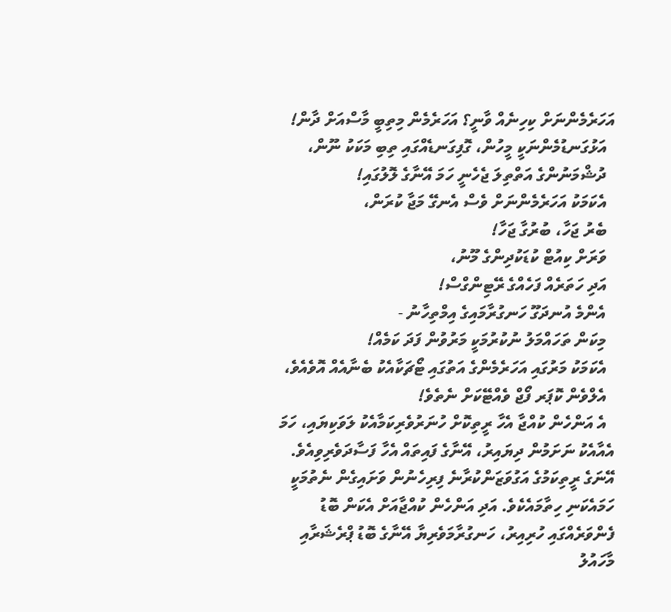އަހަރެމެންނަށް ކިހިނެއް ވާނީ؟ އަހަރެމެން މިތިބީ މާސްއަށް ދާން!
  އަޅުގަނޑުމެންނަކީ މީހުން، ގޮފިގަނޑެއްގައި ތިބި މަކަކު ނޫން،
  ދުޝްމަނުންގެ އަތްތިލަ ޖެހެނީ ހަމަ އޭނާގެ ލޮލުގައި!
  އެކަމަކު އަހަރެމެންނަށް ވެސް އެނގޭ މަޖާ ކުރަން،
  ބެރު ޖަހާ، ބުރުގާ ޖަހާ!
  ވަރަށް ކިއުޓް ކުޑަކުދިންގެ މޫނު،
  އަދި ހަތަރެއް ފަހެއްގެ ރޭޓިންގްސް!
  އެންމެ އުނދަގޫ ހަނގުރާމައިގެ އިމްތިހާނު -
  މިކަން ތަހައްމަލު ނުކުރުމަކީ މަރުވުން ފަދަ ކަމެއް!
  އެކަމަކު މަރުގައި އަހަރެމެންގެ އަތުގައި ޓޯޗަކާއެކު ބެނާއެއް އޮވެއެވެ،
  އެލްވެން ކޮޕަރ ފޯޖް ވެއްޓޭކަށް ނެތެވެ!
  އެ އަންހެން ކުއްޖާ އެހާ ރީތިކޮށް ހުނަރުވެރިކަމާއެކު ލަވަކިޔައި، ހަމަ އެއާއެކު ނަށަމުން ދިޔައިރު، އޭނާގެ ފައިތައް އެހާ ފަސާދަވެރިވިއެވެ. އޭނަގެ ރީތިކަމުގެ އަގުވަޒަންކުރާނެ ފިރިހެނުން ވަށައިގެން ނެތުމަކީ ހަމައެކަނި ހިތާމައެކެވެ. އަދި އަންހެން ކުއްޖާއަށް އެކަން ބޮޑު ފެންވަރެއްގައި ހުރިއިރު، ހަނގުރާމަވެރިޔާ އޭނާގެ ބޮޑު ޕްރެޝަރާއި މާހައުލު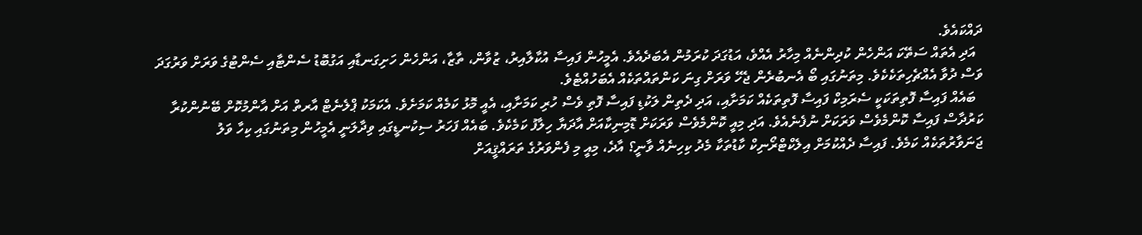ދައްކައެވެ.
  އަދި އެތައް ސަތޭކަ އަންހެން ކުދިންނެއް މިހާރު އެއްވެ، އަޑުގަދަ ކުރަމުން އެބަދެއެވެ. އެމީހުން ފައިސާ އުކާލާއިރު، ޒުވާން، ތާޒާ، އަންހެން ހަށިގަނޑާއި އަގުބޮޑު ސެންޓާއި ސެންޓުގެ ވަރަށް ވަރުގަދަ ވަސް ދުވާ އެއްޗެހިތަކެކެވެ. މިތަނުގައި ބޯ އެނބުރެން ޖެހޭ ވަރަށް ގިނަ ކަންތައްތަކެއް އެބަހުއްޓެވެ.
  ބައެއް ފައިސާ ފޮތިތަކަކީ ސެރަމިކް ފައިސާ ފޮތިތަކެއް ކަމަށާއި، އަދި ދެތިން ލަކުޑި ފައިސާ ފޮތި ވެސް ހުރި ކަމަށާއި، އެއީ މޮޅު ކަމެއް ކަމަށެވެ. އެކަމަކު ޕްލެނެޓް އާރތް އަށް އާންމުކޮށް ބޭނުންކުރާ ކަރުދާސް ފައިސާ ކޮންމެވެސް ވަރަކަށް ނުފެނެއެވެ. އަދި މިއީ ކޮންމެވެސް ވަރަކަށް ޑޮމިނިކާއަށް އާދަޔާ ހިލާފު ކަމެކެވެ. ބައެއް ފަހަރު ސިކުނޑީގައި ވިދާލަނީ އެމީހުން މިތަނުގައި ކިހާ ވަލު ޖަނަވާރުތަކެއް ކަމެވެ. ފައިސާ ދެއްކުމަށް އިލެކްޓްރޯނިކް ކާޑުތަކާ މެދު ކިހިނެއް ވާނީ؟ އާދެ، މިއީ މި ފެންވަރުގެ ތަރައްޤީއަށް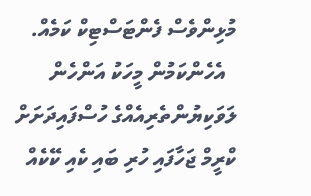މުޅިންވެސް ފެންޓަސްޓިކް ކަމެއް.
  އެހެންކަމުން މީހަކު އަންހެން ލަވަކިޔުންތެރިއެއްގެ ހުސްފައިދަށަށް ކްރީމް ޖަހާފައި ހުރި ބައި ކެއި ކޭކެއް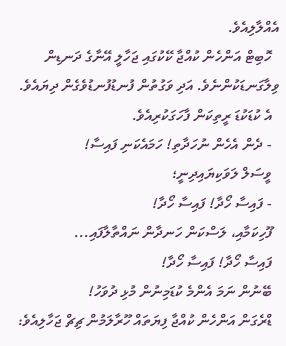އެއްލާލިއެވެ.
  ހޮބިޓް އަންހެން ކުއްޖާ ކޭކުގައި ޖަހާލީ އޭނާގެ ދަނޑިން ވިލާގަނޑަކުންނެވެ. އަދި ވަގުތުން ފުނޑުފުނޑުވެގެން ދިޔައެވެ.
  އެ ކުޑަކުޑަ ރީތިކަން ފާހަގަކުރިއެވެ.
  - ދެން އެހެން ނުހަދާތި! ހަމައެކަނި ފައިސާ!
  ވީސަލް ލަވަކިޔައިދިނީ؛
  - ފައިސާ ހޯދާ! ފައިސާ ހޯދާ!
  ފޫހިކަމާއި، ލަސްކަން ހަނދާން ނައްތާލާފައި...
  ފައިސާ ހޯދާ! ފައިސާ ހޯދާ!
  ބޭނުން ނަމަ އެންމެ ކުޑަމިނުން މުޅި ދުވަހު!
  ޑްރެގަން އަންހެން ކުއްޖާ ފިޔަތައް ހޫރާލަމުން ޗިޗް ޖަހާލިއެވެ: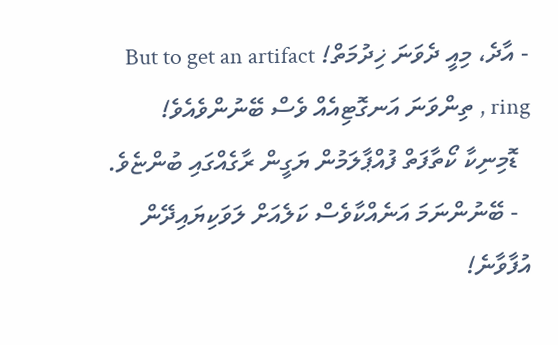- އާދެ، މިއީ ދެވަނަ ޚިދުމަތް! But to get an artifact ring , ތިންވަނަ އަނގޮޓިއެއް ވެސް ބޭނުންވެއެވެ!
  ޑޮމިނިކާ ކޯތާފަތް ފުއްޕާލަމުން ޔަގީން ރާގެއްގައި ބުންޏެވެ.
  - ބޭނުންނަމަ އަނެއްކާވެސް ކަލެއަށް ލަވަކިޔައިދޭން އުފާވާނެ!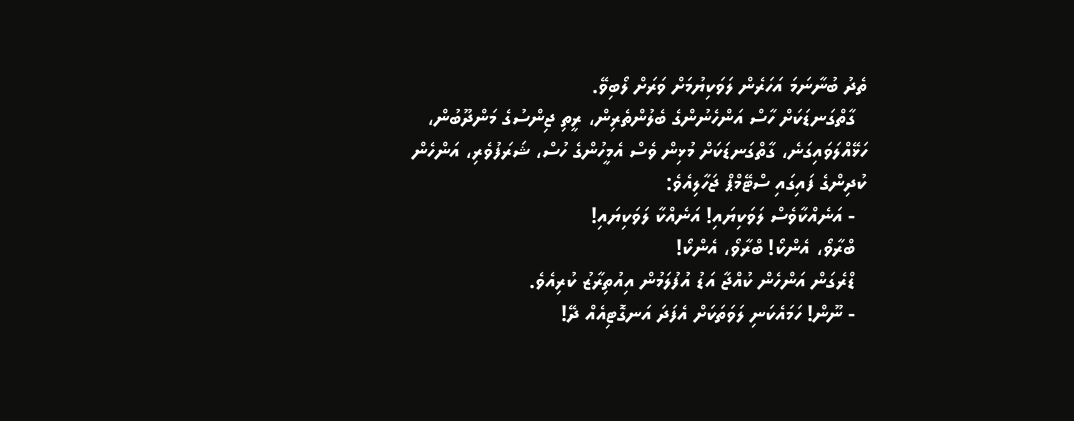ތެދު ބުނާނަމަ އަހަރެން ލަވަކިޔުމަށް ވަރަށް ލޯބިވޭ.
  ގާތްގަނޑަކަށް ހާސް އަންހެނުންގެ ބެލުންތެރިން، ރީތި ޖިންސުގެ މަންދޫބުން، ހަޅޭއްލަވައިގަނެ، ގާތްގަނޑަކަށް މުޅިން ވެސް އެމީހުންގެ ހުސް، ޝަރަފުވެރި، އަންހެން ކުދިންގެ ފައިގައި ސްޓޭމްޕް ޖަހާލިއެވެ:
  - އަނެއްކާވެސް ލަވަކިޔައި! އަނެއްކާ ލަވަކިޔައި!
  ބްރާވޯ، އެންކޯ! ބްރާވޯ، އެންކޯ!
  ޑްރެގަން އަންހެން ކުއްޖާ އަޑު އުފުލަމުން އިއުތިރާޒު ކުރިއެވެ.
  - ނޫން! ހަމައެކަނި ލަވަތަކަށް އެފަދަ އަނގޮޓިއެއް ދޭ!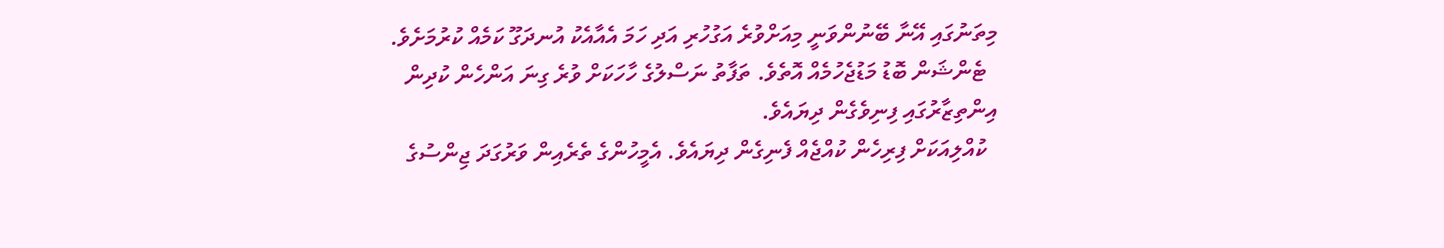މިތަނުގައި އޭނާ ބޭނުންވަނީ މިއަށްވުރެ އަގުހުރި އަދި ހަމަ އެއާއެކު އުނދަގޫ ކަމެއް ކުރުމަށެވެ.
  ޓެންޝަން ބޮޑު މަޑުޖެހުމެއް އޮތެވެ. ތަފާތު ނަސްލުގެ ހާހަކަށް ވުރެ ގިނަ އަންހެން ކުދިން އިންތިޒާރުގައި ފިނިވެގެން ދިޔައެވެ.
  ކުއްލިއަކަށް ފިރިހެން ކުއްޖެއް ފެނިގެން ދިޔައެވެ. އެމީހުންގެ ތެރެއިން ވަރުގަދަ ޖިންސުގެ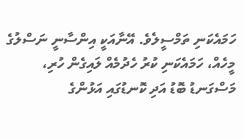ހަމައެކަނި ތަމްސީލެވެ. އޭނާއަކީ އިންސާނީ ނަސްލުގެ މީހެއް، ހަމައެކަނި ކުރު ހެދުމެއް ލައިގެން ހުރި، މަސްގަނޑު ބޮޑު އަދި ކޮނޑުގައި އަޅުންގެ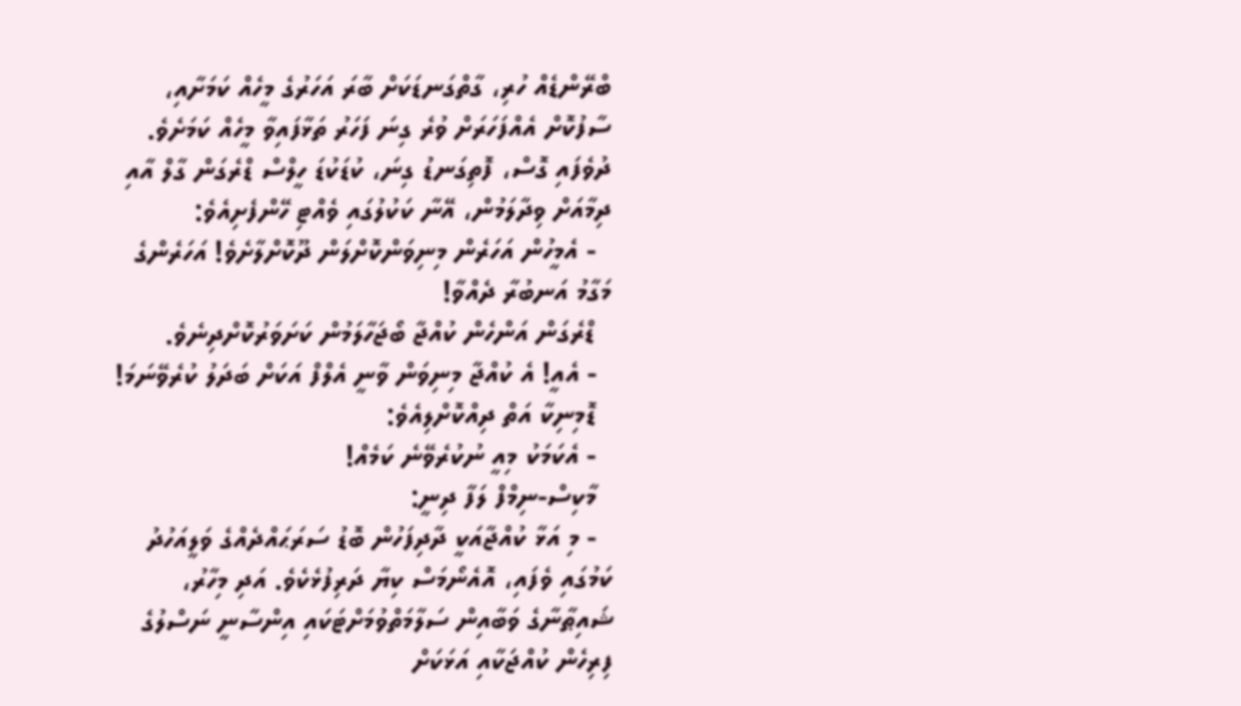ބްރޭންޑެއް ހުރި، ގާތްގަނޑަކަށް ބާރަ އަހަރުގެ މީހެއް ކަމަށާއި، ސާފުކޮށް އެއްފަހަރަށް ވުރެ ގިނަ ފަހަރު ތަޅާފައިވާ މީހެއް ކަމަށެވެ. ދުވެފައި ގޮސް، ފޮތިގަނޑު ގިނަ، ކުޑަކުޑަ ހީލްސް ޑްރެގަން ގާލް އާއި ދިމާއަށް ވިދާލަމުން، އޭނާ ކަކުލުގައި ވެއްޓި ހޭންފެށިއެވެ:
  - އެމީހުން އަހަރެން މިނިވަންކޮށްލަން ދޫކޮށްލާށެވެ! އަހަރެންގެ މަގާމު އަނބުރާ ދެއްވާ!
  ޑްރެގަން އަންހެން ކުއްޖާ ބޯޖަހާލަމުން ކަށަވަރުކޮށްދިނެވެ.
  - އެއީ! އެ ކުއްޖާ މިނިވަން ވާނީ އެލްފް އަކަށް ބަދަލު ކުރެވޭނަމަ!
  ޑޮމިނިކާ އަތް ދިއްކޮށްލިއެވެ:
  - އެކަމަކު މިއީ ނުކުރެވޭނެ ކަމެއް!
  މާކިސް-ނިމްފް ލަފާ ދިނީ:
  - މި އަޅާ ކުއްޖާއަކީ ދާދިފަހުން ބޮޑު ސަރަޙައްދެއްގެ ވަލީއަހުދު ކަމުގައި ވެފައި، އޮއެނޯމަސް ކިޔާ ދަރިފުޅެކެވެ. އަދި މިހާރު، ޝައިޠާނާގެ ވަބާއިން ސަލާމަތްވުމަށްޓަކައި އިންސާނީ ނަސްލުގެ ފިރިހެން ކުއްޖަކާއި އަޅަކަށް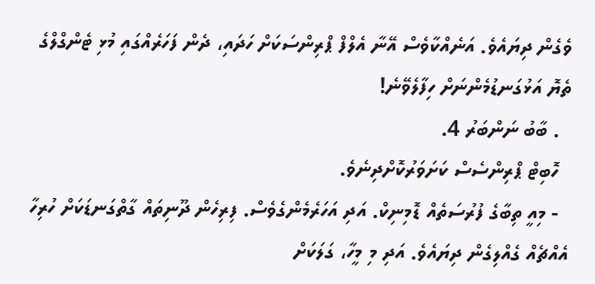ވެގެން ދިޔައެވެ. އަނެއްކާވެސް އޭނާ އެލްފް ޕްރިންސަކަށް ހަދައި، ދެން ފަހަރެއްގައި މުޅި ޓެންގްލްގެ ތެޔޮ އަޅުގަނޑުމެންނަށް ހިފާލެވޭނެ!
  . ބާބު ނަންބަރު 4.
  ހޮބިޓް ޕްރިންސެސް ކަށަވަރުކޮށްދިނެވެ.
  - މިއީ ތިބާގެ ފުރުސަތެއް ޑޮމިނިކް. އަދި އަހަރެމެންގެވެސް. ފިރިހެން ދޫނިތައް ގާތްގަނޑަކަށް ހުރިހާ އެއްޗެއް ގެއްލިގެން ދިޔައެވެ. އަދި މި މީހާ، ގަލަކަށް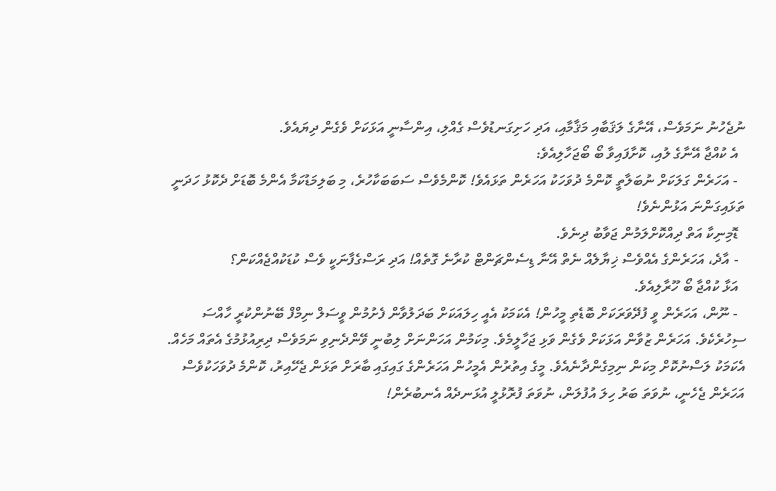ނުޖެހުނު ނަމަވެސް، އޭނާގެ ލަޤަބާއި މަޤާމާއި، އަދި ހަށިގަނޑުވެސް ގެއްލި، އިންސާނީ އަޅަކަށް ވެގެން ދިޔައެވެ.
  އެ ކުއްޖާ އޭނާގެ ލުއި، ކޮށާފައިވާ ބޯ ބޯޖަހާލިއެވެ:
  - އަހަރެން ގަލަކަށް ނުބަލާތީ ކޮންމެ ދުވަހަކު އަހަރެން ތަޅައެވެ! ކޮންމެވެސް ސަބަބަކާހުރެ، މި ބަލިމަޑުކަމާ އެންމެ ބޮޑަށް ދެކޮޅު ހަދަނީ ތަޅައިގަންނަ އަޅުންނެވެ!
  ޑޮމިނިކާ އަތް ދިއްކޮށްލަމުން ޖަވާބު ދިނެވެ.
  - އާދެ، އަހަރެންގެ އެއްވެސް ޚިޔާލެއް ނެތް އޭނާ ޑިސެންޗަންޓް ކުރާނެ ގޮތެއް! އަދި ރަސްގެފާނަކީ ވެސް ކުޑަކުއްޖެއްކަން؟
  އަޅާ ކުއްޖާ ބޯ ހޫރާލިއެވެ.
  - ނޫން، އަހަރެން ވީ ފުދޭވަރަކަށް ބޮޑެތި މީހުން! އެކަމަކު އެއީ ހިލައަކަށް ބަދަލުވާން ފެށުމުން ވީސަލް ނިމްފް ބޭނުންކުރީ ހާއްސަ ސިހުރެކެވެ. އަހަރެން ޒުވާން އަޅަކަށް ވެގެން ވަޅި ޖަހާލީމެވެ. މިކަމުން އަހަންނަށް ލިބުނީ ވޭންދެނިވި ނަމަވެސް ދިރިއުޅުމުގެ އެތައް މަހެއް. އެކަމަކު ލަސްނުކޮށް މިކަން ނިމިގެންދާނެއެވެ. މީގެ އިތުރުން އެމީހުން އަހަރެންގެ ގައިގައި ބާރަށް ތަޅަން ޖެހޭއިރު، ކޮންމެ ދުވަހަކުވެސް އަހަރެން ޖެހެނީ، ނުވަތަ ބަރު ހިލަ އުފުލަން، ނުވަތަ ފުރޮޅުލީ އުޅަނދެއް އެނބުރެން!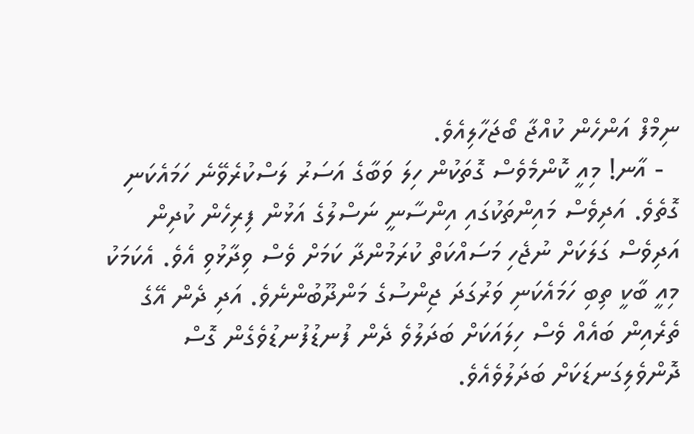ނިމްފް އަންހެން ކުއްޖާ ބޯޖަހާލިއެވެ.
  - އާނ! މިއީ ކޮންމެވެސް ގޮތަކުން ހިލަ ވަބާގެ އަސަރު ލަސްކުރެވޭނެ ހަމައެކަނި ގޮތެވެ. އަދިވެސް މައިންތަކުގައި އިންސާނީ ނަސްލުގެ އަޅުން ފިރިހެން ކުދިން އަދިވެސް ގަލަކަށް ނުޖެހި މަސައްކަތް ކުރަމުންދާ ކަމަށް ވެސް ވިދާޅުވި އެވެ. އެކަމަކު މިއީ ބާކީ ތިބި ހަމައެކަނި ވަރުގަދަ ޖިންސުގެ މަންދޫބުންނެވެ. އަދި ދެން އޭގެ ތެރެއިން ބައެއް ވެސް ހިލައަކަށް ބަދަލުވެ ދެން ފުނޑުފުނޑުވެގެން ގޮސް ދޮންވެލިގަނޑަކަށް ބަދަލުވެއެވެ.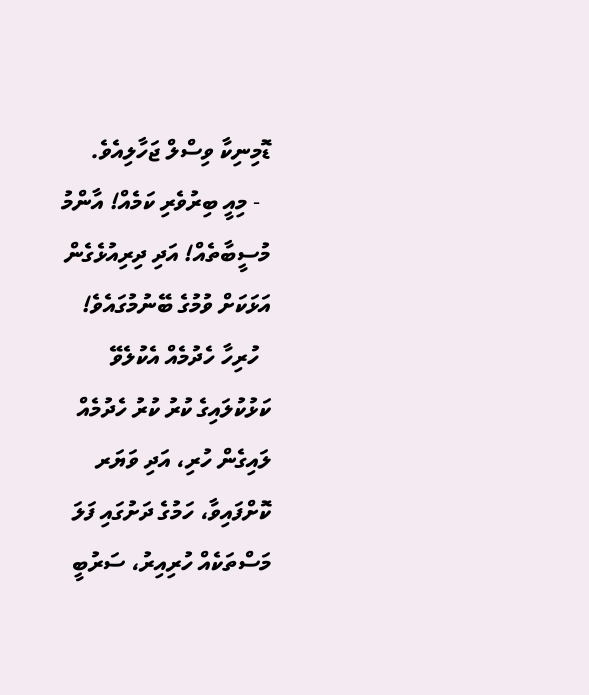ޑޮމިނިކާ ވިސްލް ޖަހާލިއެވެ.
  - މިއީ ބިރުވެރި ކަމެއް! އާންމު މުސީބާތެއް! އަދި ދިރިއުޅެގެން އަޅަކަށް ވުމުގެ ބޭނުމުގައެވެ!
  ހުރިހާ ހެދުމެއް އެކުލެވޭ ކަޅުކުލައިގެ ކުރު ކުރު ހެދުމެއް ލައިގެން ހުރި، އަދި ވަޔަރ ކޮށްފައިވާ، ހަމުގެ ދަށުގައި ފަލަ މަސްތަކެއް ހުރިއިރު، ސަރުބީ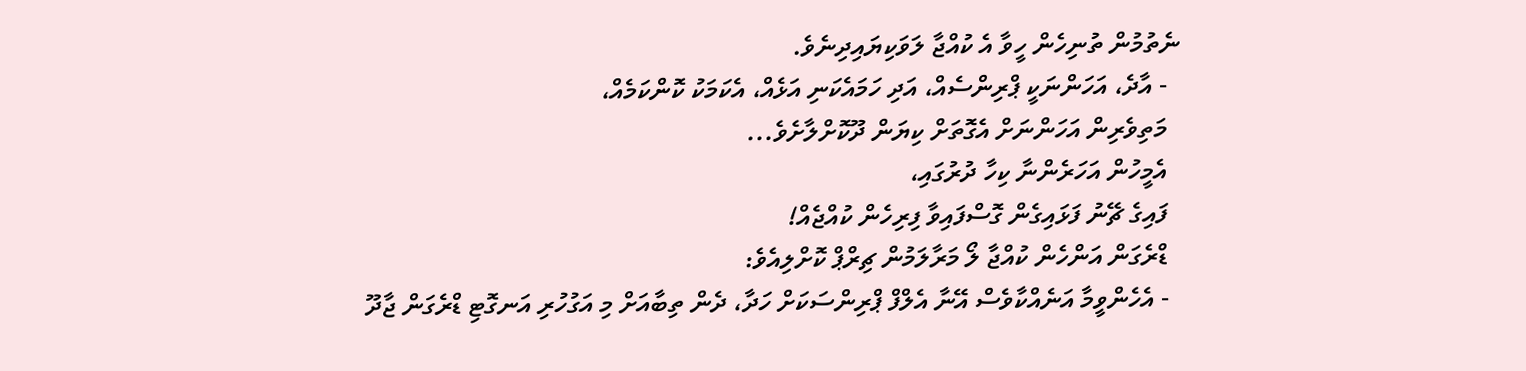ނެތުމުން ތުނިހެން ހީވާ އެ ކުއްޖާ ލަވަކިޔައިދިނެވެ.
  - އާދެ، އަހަންނަކީ ޕްރިންސެއް، އަދި ހަމައެކަނި އަޅެއް، އެކަމަކު ކޮންކަމެއް،
  މަތިވެރިން އަހަންނަށް އެގޮތަށް ކިޔަން ދޫކޮށްލާށެވެ...
  އެމީހުން އަހަރެންނާ ކިހާ ދުރުގައި،
  ފައިގެ ޗޭނު ފަޅައިގެން ގޮސްފައިވާ ފިރިހެން ކުއްޖެއް!
  ޑްރެގަން އަންހެން ކުއްޖާ ލޯ މަރާލަމުން ޗިރްޕް ކޮށްލިއެވެ:
  - އެހެންވީމާ އަނެއްކާވެސް އޭނާ އެލްފް ޕްރިންސަކަށް ހަދާ، ދެން ތިބާއަށް މި އަގުހުރި އަނގޮޓި ޑްރެގަން ޖާދޫ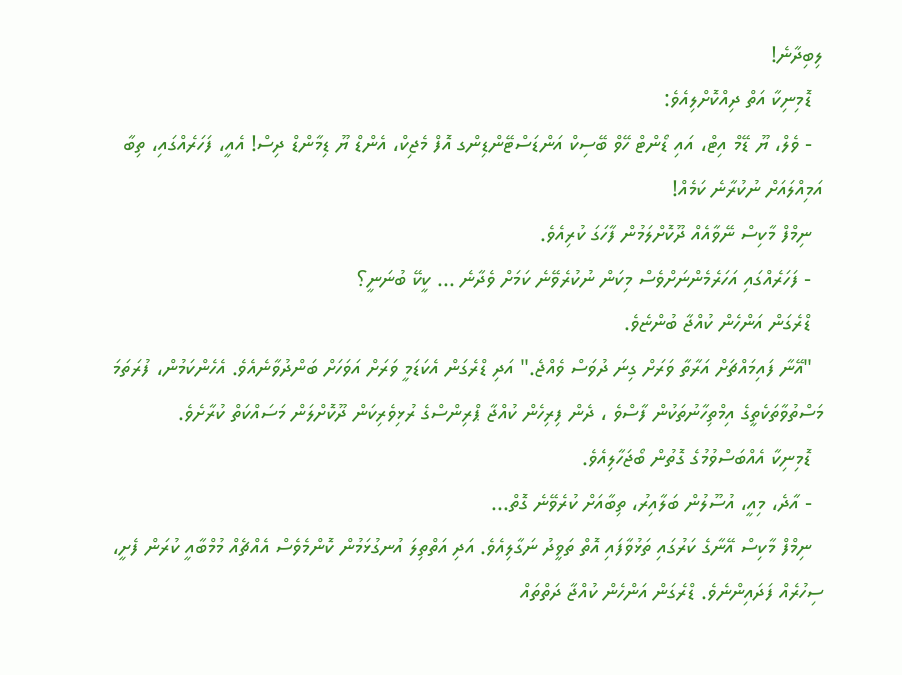ލިބިދާނެ!
  ޑޮމިނިކާ އަތް ދިއްކޮށްލިއެވެ:
  - ވެލް، ޔޫ ޑޭމް އިޓް، އައި ޑޯންޓް ހޭވް ބޭސިކް އަންޑަސްޓޭންޑިންގ އޮފް މެޖިކް، އެންޑް ޔޫ ޑިމާންޑް ދިސް! އެއީ، ފަހަރެއްގައި، ތިބާ އަމިއްލައަށް ނުކުރާނެ ކަމެއް!
  ނިމްފް މާކިސް ނޭވާއެއް ދޫކޮށްލަމުން ފާހަގަ ކުރިއެވެ.
  - ފަހަރެއްގައި އަހަރެމެންނަށްވެސް މިކަން ނުކުރެވޭނެ ކަމަށް ވެދާނެ ... ކީކޭ ބުނަނީ؟
  ޑްރެގަން އަންހެން ކުއްޖާ ބުންޏެވެ.
  "އޭނާ ފައިމައްޗަށް އަރާތާ ވަރަށް ގިނަ ދުވަސް ވެއްޖެ." އަދި ޑްރެގަން އެކަޑަމީ ވަރަށް އަވަހަށް ބަންދުވާނެއެވެ. އެހެންކަމުން، ފުރަތަމަ މަސްތުވާތަކެތީގެ އިމްތިހާނުތަކުން ފާސްވެ ، ދެން ފިރިހެން ކުއްޖާ ޕްރިންސްގެ ރުޅިވެރިކަން ދޫކޮށްލަން މަސައްކަތް ކުރާށެވެ.
  ޑޮމިނިކާ އެއްބަސްވުމުގެ ގޮތުން ބޯޖަހާލިއެވެ.
  - އާދެ، މިއީ، އުސޫލުން ބަލާއިރު، ތިބާއަށް ކުރެވޭނެ ގޮތް...
  ނިމްފް މާކިސް އޭނާގެ ކަރުގައި ތަޅުވާފައި އޮތް ތަވީދު ނަގާލިއެވެ. އަދި އަތްތިލަ އުނގުޅަމުން ކޮންމެވެސް އެއްޗެއް މުމްބާއީ ކުރަން ފެށީ، ސިހުރެއް ފަދައިންނެވެ. ޑްރެގަން އަންހެން ކުއްޖާ ދަތްތައް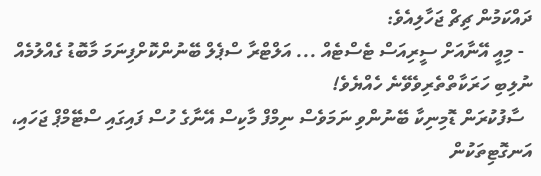ދައްކަމުން ޗިޗް ޖަހާލިއެވެ:
  - މިއީ އޭނާއަށް ސީރިއަސް ޓެސްޓެއް ... އަލްޓްރާ ސްޕެލް ބޭނުންކޮށްފިނަމަ މާބޮޑު ގެއްލުމެއް ނުލިބި ހަރަކާތްތެރިވެވޭނެ ހެއްޔެވެ!
  ސާފުކުރަން ޑޮމިނިކާ ބޭނުންވި ނަމަވެސް ނިމްފް މާކިސް އޭނާގެ ހުސް ފައިގައި ސްޓޭމްޕް ޖަހައި، އަނގޮޓިތަކުން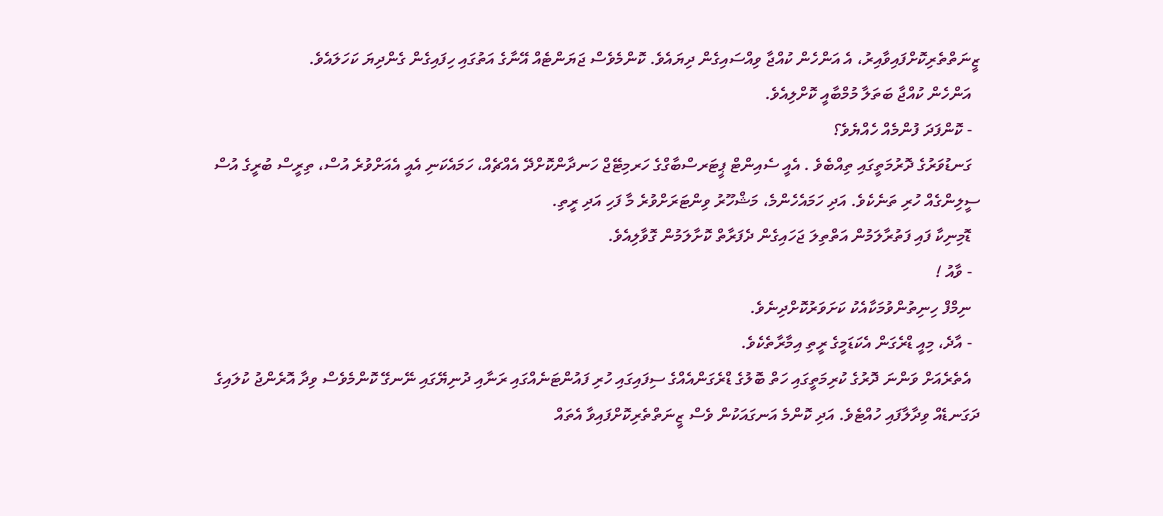ޒީނަތްތެރިކޮށްފައިވާއިރު، އެ އަންހެން ކުއްޖާ ވިއްސައިގެން ދިޔައެވެ. ކޮންމެވެސް ޖަޔަންޓެއް އޭނާގެ އަތުގައި ހިފައިގެން ގެންދިޔަ ކަހަލައެވެ.
  އަންހެން ކުއްޖާ ބަތަލާ މުމްބާއީ ކޮށްލިއެވެ.
  - ކޮންފަދަ ފުންމެއް ހެއްޔެވެ؟
  ގަނޑުވަރުގެ ދޮރުމަތީގައި ތިއްބެވެ . އެއީ ސެއިންޓް ޕީޓަރސްބާގްގެ ހަރމިޓޭޖް ހަނދާންކޮށްދޭ އެއްޗެއް، ހަމައެކަނި އެއީ އެއަށްވުރެ އުސް، ތިރީސް ބުރީގެ އުސް ސީލިންގެއް ހުރި ތަނެކެވެ. އަދި ހަމައެހެންމެ، މަޝްހޫރު ވިންޓަރަށްވުރެ މާ ފަހި އަދި ރީތި.
  ޑޮމިނިކާ ފައި ފަތުރާލަމުން އަތްތިލަ ޖަހައިގެން ދެފަރާތް ކޮށާލަމުން ގޮވާލިއެވެ.
  - ވާއު !
  ނިމްފް ހިނިތުންވުމަކާއެކު ކަށަވަރުކޮށްދިނެވެ.
  - އާދެ، މިއީ ޑްރެގަން އެކަޑަމީގެ ރީތި އިމާރާތެކެވެ.
  އެތެރެއަށް ވަންނަ ދޮރުގެ ކުރިމަތީގައި ހަތް ބޮލުގެ ޑްރެގަންއެއްގެ ސިފައިގައި ހުރި ފައުންޓަނެއްގައި ރަނާއި ދުނިޔޭގައި ނޭނގޭ ކޮންމެވެސް ވިދާ އޮރެންޖު ކުލައިގެ ދަގަނޑެއް ވިދާލާފައި ހުއްޓެވެ. އަދި ކޮންމެ އަނގައަކުން ވެސް ޒީނަތްތެރިކޮށްފައިވާ އެތައް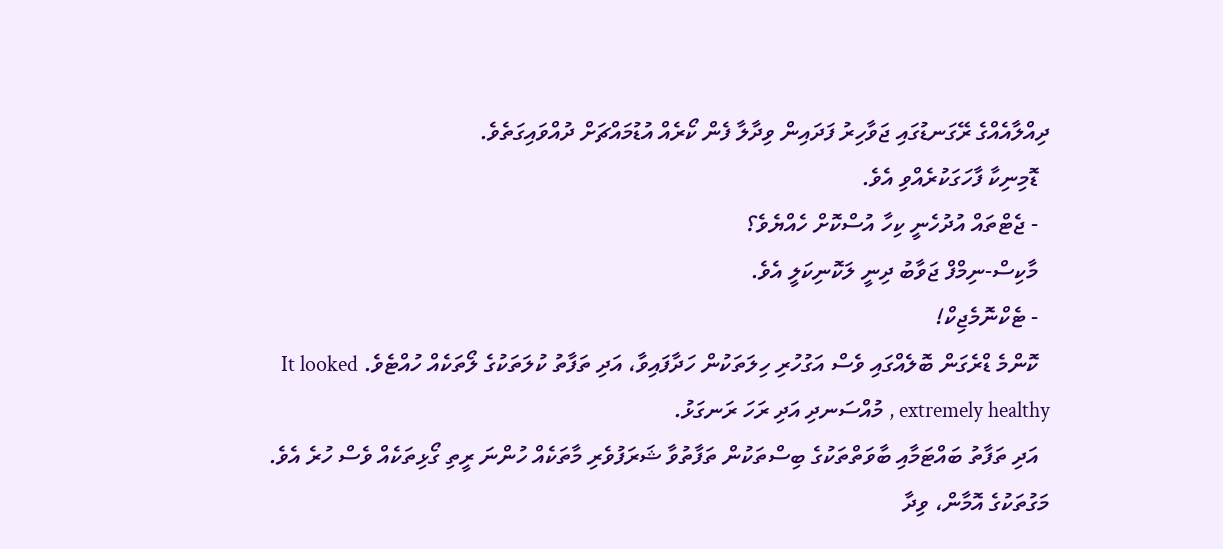ދިއްލާއެއްގެ ރޭގަނޑުގައި ޖަވާހިރު ފަދައިން ވިދާލާ ފެން ކޯރެއް އުޑުމައްޗަށް ދުއްވައިގަތެވެ.
  ޑޮމިނިކާ ފާހަގަކުރެއްވި އެވެ.
  - ޖެޓްތައް އުދުހެނީ ކިހާ އުސްކޮށް ހެއްޔެވެ؟
  މާކިސް-ނިމްފް ޖަވާބު ދިނީ ލަކޮނިކަލީ އެވެ.
  - ޓެކްނޮމެޖިކް!
  ކޮންމެ ޑްރެގަން ބޮލެއްގައި ވެސް އަގުހުރި ހިލަތަކުން ހަދާފައިވާ، އަދި ތަފާތު ކުލަތަކުގެ ލޯތަކެއް ހުއްޓެވެ. It looked extremely healthy , މުއްސަނދި އަދި ރަހަ ރަނގަޅު.
  އަދި ތަފާތު ބައްޓަމާއި ބާވަތްތަކުގެ ބިސްތަކުން ތަފާތުވާ ޝަރަފުވެރި މާތަކެއް ހުންނަ ރީތި ގޯޅިތަކެއް ވެސް ހުރެ އެވެ. މަގުތަކުގެ އޮމާން، ވިދާ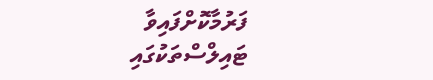ފަރުމާކޮށްފައިވާ ޓައިލްސްތަކުގައި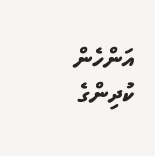އަންހެން ކުދިންގެ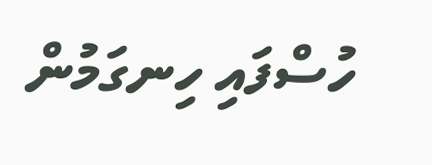ހުސްފައި ހިނގަމުން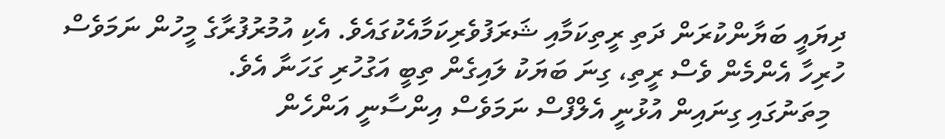ދިޔައީ ބަޔާންކުރަން ދަތި ރީތިކަމާއި ޝަރަފުވެރިކަމާއެކުގައެވެ. އެކި އުމުރުފުރާގެ މީހުން ނަމަވެސް ހުރިހާ އެންމެން ވެސް ރީތި، ގިނަ ބަޔަކު ލައިގެން ތިބީ އަގުހުރި ގަހަނާ އެވެ.
  މިތަނުގައި ގިނައިން އުޅުނީ އެލްފްސް ނަމަވެސް އިންސާނީ އަންހެން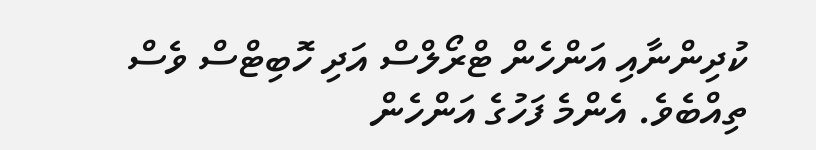ކުދިންނާއި އަންހެން ޓްރޯލްސް އަދި ހޮބިޓްސް ވެސް ތިއްބެވެ. އެންމެ ފަހުގެ އަންހެން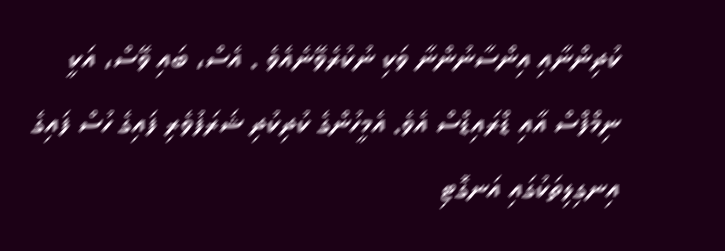ކުދިންނާއި އިންސާނުންނާ ވަކި ނުކުރެވޭނެއެވެ . އެސް، ބައި ވޭސް، އަކީ ނިމްފްސް އާއި ޑްރައިޑްސް އެވެ. އެމީހުންގެ ކުދިކުދި ޝަރަފުވެރި ފައިގެ ހުސް ފައިގެ އިނގިލިތަކުގައި އަނގޮޓި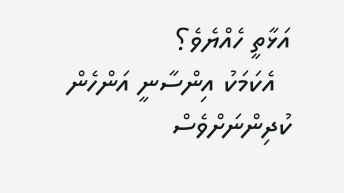އަޅާތީ ހެއްޔެވެ؟
  އެކަމަކު އިންސާނީ އަންހެން ކުދިންނަށްވެސް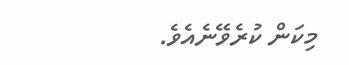މިކަން ކުރެވޭނެއެވެ.